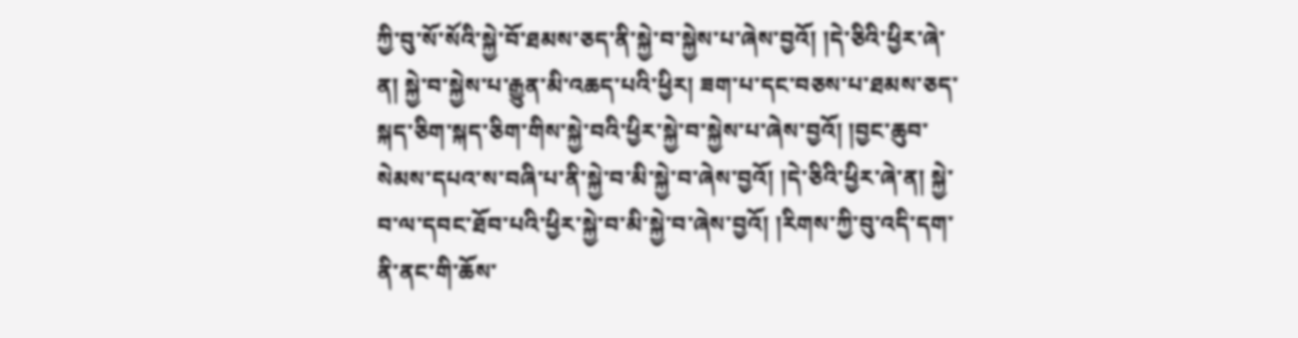ཀྱི་བུ་སོ་སོའི་སྐྱེ་བོ་ཐམས་ཅད་ནི་སྐྱེ་བ་སྐྱེས་པ་ཞེས་བྱའོ། །དེ་ཅིའི་ཕྱིར་ཞེ་ན། སྐྱེ་བ་སྐྱེས་པ་རྒྱུན་མི་འཆད་པའི་ཕྱིར། ཟག་པ་དང་བཅས་པ་ཐམས་ཅད་སྐད་ཅིག་སྐད་ཅིག་གིས་སྐྱེ་བའི་ཕྱིར་སྐྱེ་བ་སྐྱེས་པ་ཞེས་བྱའོ། །བྱང་ཆུབ་སེམས་དཔའ་ས་བཞི་པ་ནི་སྐྱེ་བ་མི་སྐྱེ་བ་ཞེས་བྱའོ། །དེ་ཅིའི་ཕྱིར་ཞེ་ན། སྐྱེ་བ་ལ་དབང་ཐོབ་པའི་ཕྱིར་སྐྱེ་བ་མི་སྐྱེ་བ་ཞེས་བྱའོ། །རིགས་ཀྱི་བུ་འདི་དག་ནི་ནང་གི་ཆོས་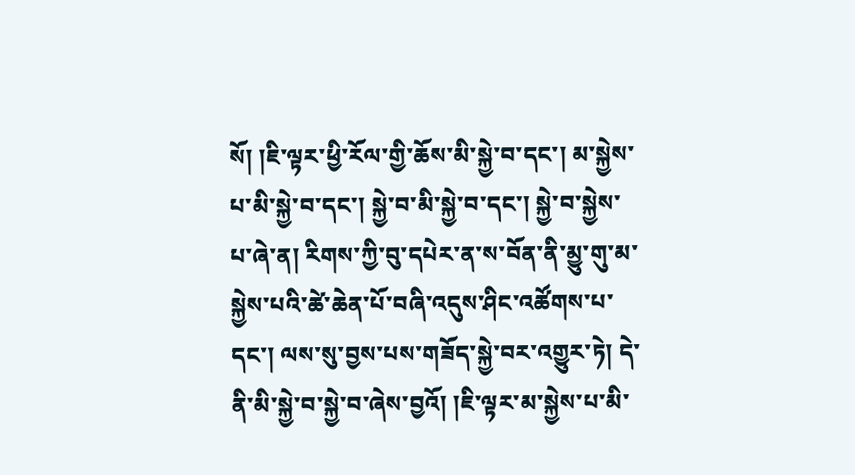སོ། །ཇི་ལྟར་ཕྱི་རོལ་གྱི་ཆོས་མི་སྐྱེ་བ་དང་། མ་སྐྱེས་པ་མི་སྐྱེ་བ་དང་། སྐྱེ་བ་མི་སྐྱེ་བ་དང་། སྐྱེ་བ་སྐྱེས་པ་ཞེ་ན། རིགས་ཀྱི་བུ་དཔེར་ན་ས་བོན་ནི་མྱུ་གུ་མ་སྐྱེས་པའི་ཚེ་ཆེན་པོ་བཞི་འདུས་ཤིང་འཚོགས་པ་དང་། ལས་སུ་བྱས་པས་གཟོད་སྐྱེ་བར་འགྱུར་ཏེ། དེ་ནི་མི་སྐྱེ་བ་སྐྱེ་བ་ཞེས་བྱའོ། །ཇི་ལྟར་མ་སྐྱེས་པ་མི་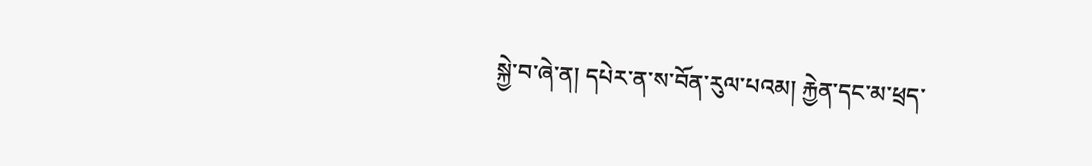སྐྱེ་བ་ཞེ་ན། དཔེར་ན་ས་བོན་རུལ་པའམ། རྐྱེན་དང་མ་ཕྲད་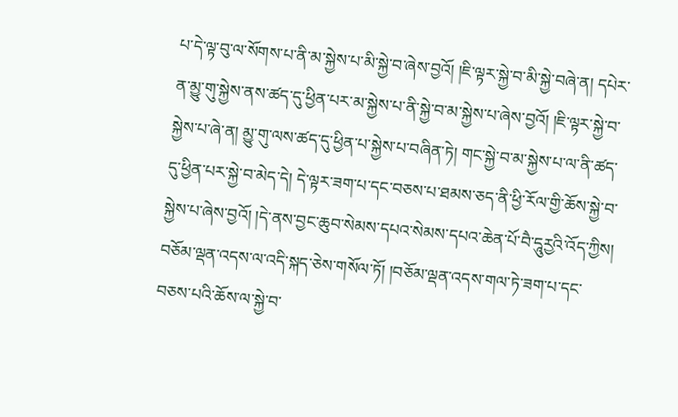པ་དེ་ལྟ་བུ་ལ་སོགས་པ་ནི་མ་སྐྱེས་པ་མི་སྐྱེ་བ་ཞེས་བྱའོ། །ཇི་ལྟར་སྐྱེ་བ་མི་སྐྱེ་བཞེ་ན། དཔེར་ན་མྱུ་གུ་སྐྱེས་ནས་ཚད་དུ་ཕྱིན་པར་མ་སྐྱེས་པ་ནི་སྐྱེ་བ་མ་སྐྱེས་པ་ཞེས་བྱའོ། །ཇི་ལྟར་སྐྱེ་བ་སྐྱེས་པ་ཞེ་ན། མྱུ་གུ་ལས་ཚད་དུ་ཕྱིན་པ་སྐྱེས་པ་བཞིན་ཏེ། གང་སྐྱེ་བ་མ་སྐྱེས་པ་ལ་ནི་ཚད་དུ་ཕྱིན་པར་སྐྱེ་བ་མེད་དེ། དེ་ལྟར་ཟག་པ་དང་བཅས་པ་ཐམས་ཅད་ནི་ཕྱི་རོལ་གྱི་ཆོས་སྐྱེ་བ་སྐྱེས་པ་ཞེས་བྱའོ། །དེ་ནས་བྱང་ཆུབ་སེམས་དཔའ་སེམས་དཔའ་ཆེན་པོ་བཻ་དཱུརྱའི་འོད་ཀྱིས། བཅོམ་ལྡན་འདས་ལ་འདི་སྐད་ཅེས་གསོལ་ཏོ། །བཅོམ་ལྡན་འདས་གལ་ཏེ་ཟག་པ་དང་བཅས་པའི་ཆོས་ལ་སྐྱེ་བ་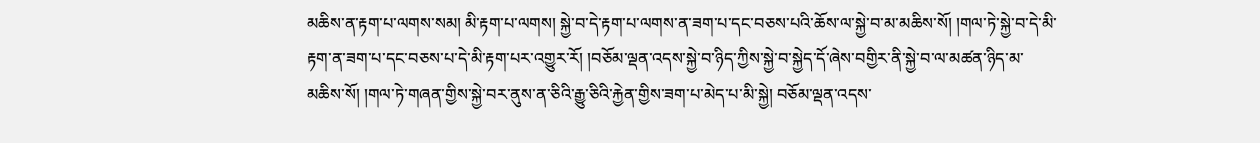མཆིས་ན་རྟག་པ་ལགས་སམ། མི་རྟག་པ་ལགས། སྐྱེ་བ་དེ་རྟག་པ་ལགས་ན་ཟག་པ་དང་བཅས་པའི་ཆོས་ལ་སྐྱེ་བ་མ་མཆིས་སོ། །གལ་ཏེ་སྐྱེ་བ་དེ་མི་རྟག་ན་ཟག་པ་དང་བཅས་པ་དེ་མི་རྟག་པར་འགྱུར་རོ། །བཅོམ་ལྡན་འདས་སྐྱེ་བ་ཉིད་ཀྱིས་སྐྱེ་བ་སྐྱེད་དོ་ཞེས་བགྱིར་ནི་སྐྱེ་བ་ལ་མཚན་ཉིད་མ་མཆིས་སོ། །གལ་ཏེ་གཞན་གྱིས་སྐྱེ་བར་ནུས་ན་ཅིའི་རྒྱུ་ཅིའི་རྐྱེན་གྱིས་ཟག་པ་མེད་པ་མི་སྐྱེ། བཅོམ་ལྡན་འདས་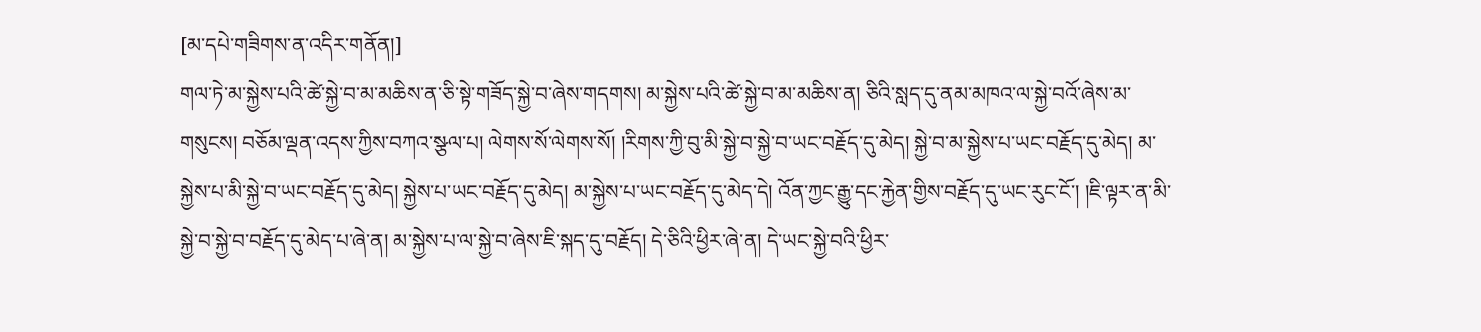[མ་དཔེ་གཟིགས་ན་འདིར་གནོན།]
གལ་ཏེ་མ་སྐྱེས་པའི་ཚེ་སྐྱེ་བ་མ་མཆིས་ན་ཅི་སྟེ་གཟོད་སྐྱེ་བ་ཞེས་གདགས། མ་སྐྱེས་པའི་ཚེ་སྐྱེ་བ་མ་མཆིས་ན། ཅིའི་སླད་དུ་ནམ་མཁའ་ལ་སྐྱེ་བའོ་ཞེས་མ་གསུངས། བཅོམ་ལྡན་འདས་ཀྱིས་བཀའ་སྩལ་པ། ལེགས་སོ་ལེགས་སོ། །རིགས་ཀྱི་བུ་མི་སྐྱེ་བ་སྐྱེ་བ་ཡང་བརྗོད་དུ་མེད། སྐྱེ་བ་མ་སྐྱེས་པ་ཡང་བརྗོད་དུ་མེད། མ་སྐྱེས་པ་མི་སྐྱེ་བ་ཡང་བརྗོད་དུ་མེད། སྐྱེས་པ་ཡང་བརྗོད་དུ་མེད། མ་སྐྱེས་པ་ཡང་བརྗོད་དུ་མེད་དེ། འོན་ཀྱང་རྒྱུ་དང་རྐྱེན་གྱིས་བརྗོད་དུ་ཡང་རུང་ངོ་། །ཇི་ལྟར་ན་མི་སྐྱེ་བ་སྐྱེ་བ་བརྗོད་དུ་མེད་པ་ཞེ་ན། མ་སྐྱེས་པ་ལ་སྐྱེ་བ་ཞེས་ཇི་སྐད་དུ་བརྗོད། དེ་ཅིའི་ཕྱིར་ཞེ་ན། དེ་ཡང་སྐྱེ་བའི་ཕྱིར་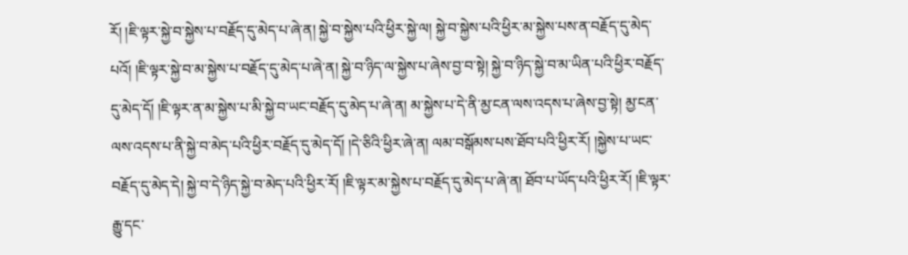རོ། །ཇི་ལྟར་སྐྱེ་བ་སྐྱེས་པ་བརྗོད་དུ་མེད་པ་ཞེ་ན། སྐྱེ་བ་སྐྱེས་པའི་ཕྱིར་སྐྱེ་ལ། སྐྱེ་བ་སྐྱེས་པའི་ཕྱིར་མ་སྐྱེས་པས་ན་བརྗོད་དུ་མེད་པའོ། །ཇི་ལྟར་སྐྱེ་བ་མ་སྐྱེས་པ་བརྗོད་དུ་མེད་པ་ཞེ་ན། སྐྱེ་བ་ཉིད་ལ་སྐྱེས་པ་ཞེས་བྱ་བ་སྟེ། སྐྱེ་བ་ཉིད་སྐྱེ་བ་མ་ཡིན་པའི་ཕྱིར་བརྗོད་དུ་མེད་དོ། །ཇི་ལྟར་ན་མ་སྐྱེས་པ་མི་སྐྱེ་བ་ཡང་བརྗོད་དུ་མེད་པ་ཞེ་ན། མ་སྐྱེས་པ་དེ་ནི་མྱ་ངན་ལས་འདས་པ་ཞེས་བྱ་སྟེ། མྱ་ངན་ལས་འདས་པ་ནི་སྐྱེ་བ་མེད་པའི་ཕྱིར་བརྗོད་དུ་མེད་དོ། །དེ་ཅིའི་ཕྱིར་ཞེ་ན། ལམ་བསྒོམས་པས་ཐོབ་པའི་ཕྱིར་རོ། །སྐྱེས་པ་ཡང་བརྗོད་དུ་མེད་དེ། སྐྱེ་བ་དེ་ཉིད་སྐྱེ་བ་མེད་པའི་ཕྱིར་རོ། །ཇི་ལྟར་མ་སྐྱེས་པ་བརྗོད་དུ་མེད་པ་ཞེ་ན། ཐོབ་པ་ཡོད་པའི་ཕྱིར་རོ། །ཇི་ལྟར་རྒྱུ་དང་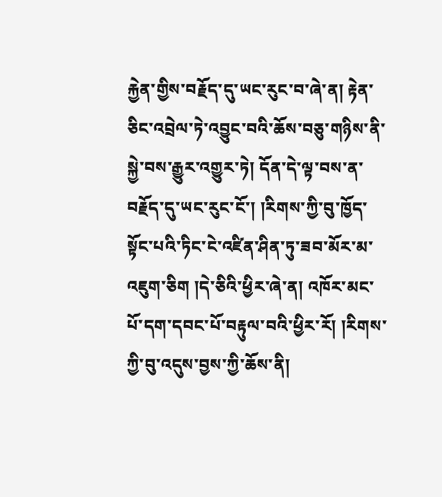རྐྱེན་གྱིས་བརྗོད་དུ་ཡང་རུང་བ་ཞེ་ན། རྟེན་ཅིང་འབྲེལ་ཏེ་འབྱུང་བའི་ཆོས་བཅུ་གཉིས་ནི་སྐྱེ་བས་རྒྱུར་འགྱུར་ཏེ། དོན་དེ་ལྟ་བས་ན་བརྗོད་དུ་ཡང་རུང་ངོ་། །རིགས་ཀྱི་བུ་ཁྱོད་སྟོང་པའི་ཏིང་ངེ་འཛིན་ཤིན་ཏུ་ཟབ་མོར་མ་འཇུག་ཅིག །དེ་ཅིའི་ཕྱིར་ཞེ་ན། འཁོར་མང་པོ་དག་དབང་པོ་བརྟུལ་བའི་ཕྱིར་རོ། །རིགས་ཀྱི་བུ་འདུས་བྱས་ཀྱི་ཆོས་ནི།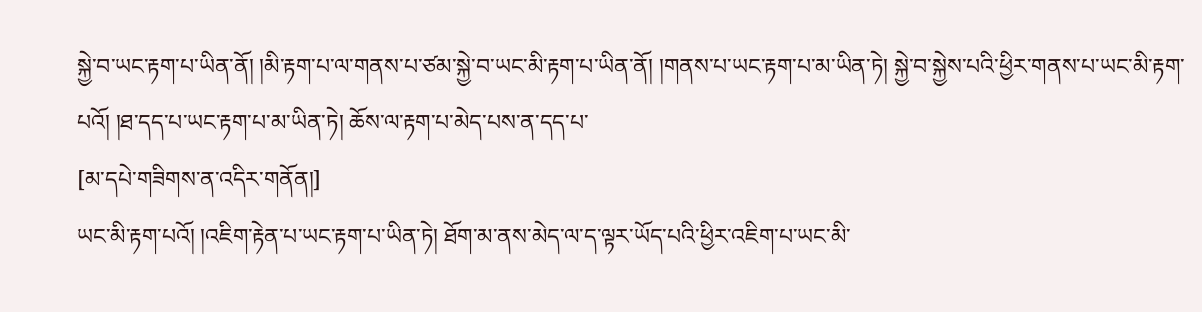སྐྱེ་བ་ཡང་རྟག་པ་ཡིན་ནོ། །མི་རྟག་པ་ལ་གནས་པ་ཙམ་སྐྱེ་བ་ཡང་མི་རྟག་པ་ཡིན་ནོ། །གནས་པ་ཡང་རྟག་པ་མ་ཡིན་ཏེ། སྐྱེ་བ་སྐྱེས་པའི་ཕྱིར་གནས་པ་ཡང་མི་རྟག་པའོ། །ཐ་དད་པ་ཡང་རྟག་པ་མ་ཡིན་ཏེ། ཆོས་ལ་རྟག་པ་མེད་པས་ན་དད་པ་
[མ་དཔེ་གཟིགས་ན་འདིར་གནོན།]
ཡང་མི་རྟག་པའོ། །འཇིག་རྟེན་པ་ཡང་རྟག་པ་ཡིན་ཏེ། ཐོག་མ་ནས་མེད་ལ་ད་ལྟར་ཡོད་པའི་ཕྱིར་འཇིག་པ་ཡང་མི་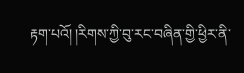རྟག་པའོ། །རིགས་ཀྱི་བུ་རང་བཞིན་གྱི་ཕྱིར་ནི་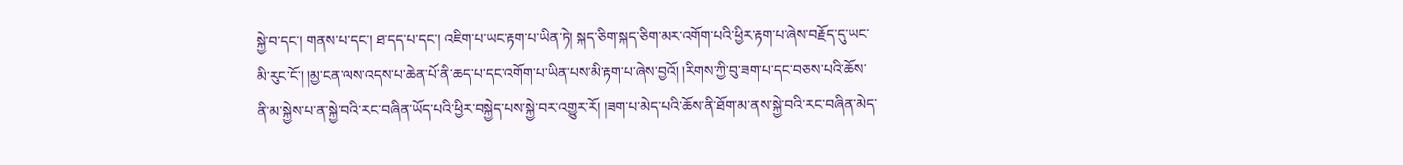སྐྱེ་བ་དང་། གནས་པ་དང་། ཐ་དད་པ་དང་། འཇིག་པ་ཡང་རྟག་པ་ཡིན་ཏེ། སྐད་ཅིག་སྐད་ཅིག་མར་འགོག་པའི་ཕྱིར་རྟག་པ་ཞེས་བརྗོད་དུ་ཡང་མི་རུང་ངོ་། །མྱ་ངན་ལས་འདས་པ་ཆེན་པོ་ནི་ཆད་པ་དང་འགོག་པ་ཡིན་པས་མི་རྟག་པ་ཞེས་བྱའོ། །རིགས་ཀྱི་བུ་ཟག་པ་དང་བཅས་པའི་ཆོས་ནི་མ་སྐྱེས་པ་ན་སྐྱེ་བའི་རང་བཞིན་ཡོད་པའི་ཕྱིར་བསྐྱེད་པས་སྐྱེ་བར་འགྱུར་རོ། །ཟག་པ་མེད་པའི་ཆོས་ནི་ཐོག་མ་ནས་སྐྱེ་བའི་རང་བཞིན་མེད་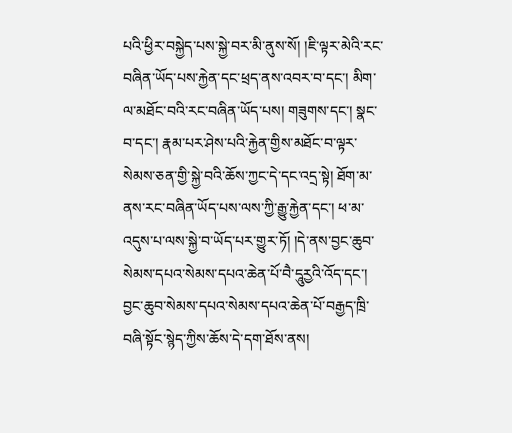པའི་ཕྱིར་བསྐྱེད་པས་སྐྱེ་བར་མི་ནུས་སོ། །ཇི་ལྟར་མེའི་རང་བཞིན་ཡོད་པས་རྐྱེན་དང་ཕྲད་ནས་འབར་བ་དང་། མིག་ལ་མཐོང་བའི་རང་བཞིན་ཡོད་པས། གཟུགས་དང་། སྣང་བ་དང་། རྣམ་པར་ཤེས་པའི་རྐྱེན་གྱིས་མཐོང་བ་ལྟར་སེམས་ཅན་གྱི་སྐྱེ་བའི་ཆོས་ཀྱང་དེ་དང་འདྲ་སྟེ། ཐོག་མ་ནས་རང་བཞིན་ཡོད་པས་ལས་ཀྱི་རྒྱུ་རྐྱེན་དང་། ཕ་མ་འདུས་པ་ལས་སྐྱེ་བ་ཡོད་པར་གྱུར་ཏོ། །དེ་ནས་བྱང་ཆུབ་སེམས་དཔའ་སེམས་དཔའ་ཆེན་པོ་བཻ་དཱུརྱའི་འོད་དང་། བྱང་ཆུབ་སེམས་དཔའ་སེམས་དཔའ་ཆེན་པོ་བརྒྱད་ཁྲི་བཞི་སྟོང་སྙེད་ཀྱིས་ཆོས་དེ་དག་ཐོས་ནས།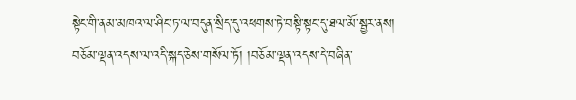སྟེང་གི་ནམ་མཁའ་ལ་ཤིང་ཏ་ལ་བདུན་སྲིད་དུ་འཕགས་ཏེ་བསྟི་སྟང་དུ་ཐལ་མོ་སྦྱར་ནས། བཅོམ་ལྡན་འདས་ལ་འདི་སྐད་ཅེས་གསོལ་ཏོ། །བཅོམ་ལྡན་འདས་དེ་བཞིན་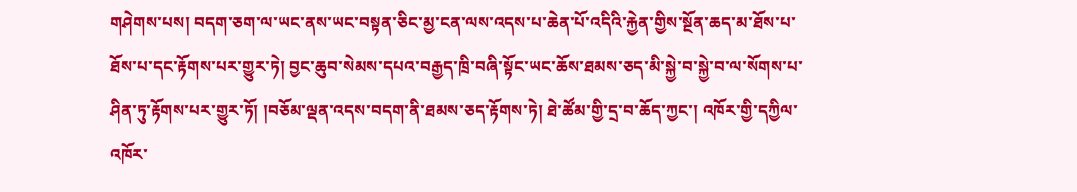གཤེགས་པས། བདག་ཅག་ལ་ཡང་ནས་ཡང་བསྟན་ཅིང་མྱ་ངན་ལས་འདས་པ་ཆེན་པོ་འདིའི་རྐྱེན་གྱིས་སྔོན་ཆད་མ་ཐོས་པ་ཐོས་པ་དང་རྟོགས་པར་གྱུར་ཏེ། བྱང་ཆུབ་སེམས་དཔའ་བརྒྱད་ཁྲི་བཞི་སྟོང་ཡང་ཆོས་ཐམས་ཅད་མི་སྐྱེ་བ་སྐྱེ་བ་ལ་སོགས་པ་ཤིན་ཏུ་རྟོགས་པར་གྱུར་ཏོ། །བཅོམ་ལྡན་འདས་བདག་ནི་ཐམས་ཅད་རྟོགས་ཏེ། ཐེ་ཚོམ་གྱི་དྲ་བ་ཆོད་ཀྱང་། འཁོར་གྱི་དཀྱིལ་འཁོར་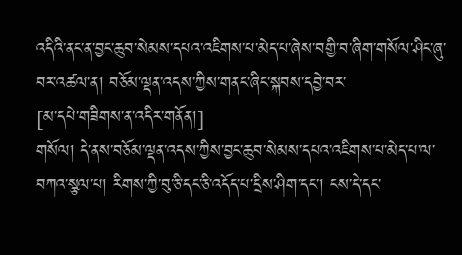འདིའི་ནང་ན་བྱང་ཆུབ་སེམས་དཔའ་འཇིགས་པ་མེད་པ་ཞེས་བགྱི་བ་ཞིག་གསོལ་ཤིང་ཞུ་བར་འཚལ་ན། བཅོམ་ལྡན་འདས་ཀྱིས་གནང་ཞིང་སྐབས་དབྱེ་བར་
[མ་དཔེ་གཟིགས་ན་འདིར་གནོན།]
གསོལ། དེ་ནས་བཅོམ་ལྡན་འདས་ཀྱིས་བྱང་ཆུབ་སེམས་དཔའ་འཇིགས་པ་མེད་པ་ལ་བཀའ་སྩལ་པ། རིགས་ཀྱི་བུ་ཅི་དང་ཅི་འདོད་པ་དྲིས་ཤིག་དང་། ངས་དེ་དང་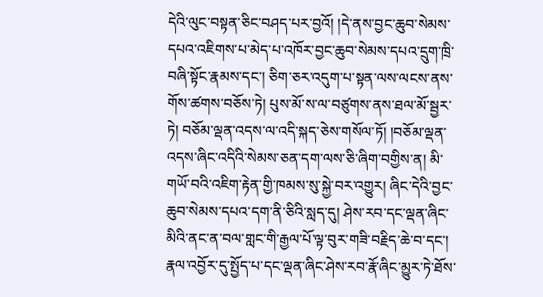དེའི་ལུང་བསྟན་ཅིང་བཤད་པར་བྱའོ། །དེ་ནས་བྱང་ཆུབ་སེམས་དཔའ་འཇིགས་པ་མེད་པ་འཁོར་བྱང་ཆུབ་སེམས་དཔའ་དྲུག་ཁྲི་བཞི་སྟོང་རྣམས་དང་། ཅིག་ཅར་འདུག་པ་སྟན་ལས་ལངས་ནས་གོས་ཚགས་བཅོས་ཏེ། པུས་མོ་ས་ལ་བཙུགས་ནས་ཐལ་མོ་སྦྱར་ཏེ། བཅོམ་ལྡན་འདས་ལ་འདི་སྐད་ཅེས་གསོལ་ཏོ། །བཅོམ་ལྡན་འདས་ཞིང་འདིའི་སེམས་ཅན་དག་ལས་ཅི་ཞིག་བགྱིས་ན། མི་གཡོ་བའི་འཇིག་རྟེན་གྱི་ཁམས་སུ་སྐྱེ་བར་འགྱུར། ཞིང་དེའི་བྱང་ཆུབ་སེམས་དཔའ་དག་ནི་ཅིའི་སླད་དུ། ཤེས་རབ་དང་ལྡན་ཞིང་མིའི་ནང་ན་བལ་གླང་གི་རྒྱལ་པོ་ལྟ་བུར་གཟི་བརྗིད་ཆེ་བ་དང་། རྣལ་འབྱོར་དུ་སྤྱོད་པ་དང་ལྡན་ཞིང་ཤེས་རབ་རྣོ་ཞིང་མྱུར་ཏེ་ཐོས་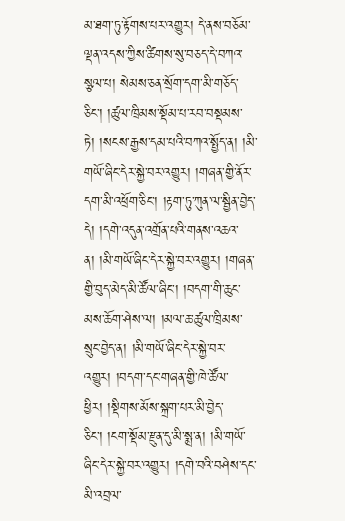མ་ཐག་ཏུ་རྟོགས་པར་འགྱུར། དེ་ནས་བཅོམ་ལྡན་འདས་ཀྱིས་ཚིགས་སུ་བཅད་དེ་བཀའ་སྩལ་པ། སེམས་ཅན་སྲོག་དག་མི་གཅོད་ཅིང་། །ཚུལ་ཁྲིམས་སྡོམ་པ་རབ་བསྡམས་ཏེ། །སངས་རྒྱས་དམ་པའི་བཀའ་སྤྱོད་ན། །མི་གཡོ་ཞིང་དེར་སྐྱེ་བར་འགྱུར། །གཞན་གྱི་ནོར་དག་མི་འཕྲོག་ཅིང་། །རྟག་ཏུ་ཀུན་ལ་སྦྱིན་བྱེད་དེ། །དགེ་འདུན་འགྲོན་པའི་གནས་འཆའ་ན། །མི་གཡོ་ཞིང་དེར་སྐྱེ་བར་འགྱུར། །གཞན་གྱི་བུད་མེད་མི་ཚོལ་ཞིང་། །བདག་གི་ཆུང་མས་ཆོག་ཤེས་ལ། །མལ་ཆ་ཚུལ་ཁྲིམས་སྲུང་བྱེད་ན། །མི་གཡོ་ཞིང་དེར་སྐྱེ་བར་འགྱུར། །བདག་དང་གཞན་གྱི་ཁེ་ཚོལ་ཕྱིར། །སྡིགས་མོས་སྐྲག་པར་མི་བྱེད་ཅིང་། །ངག་སྡོམ་རྫུན་དུ་མི་སྨྲ་ན། །མི་གཡོ་ཞིང་དེར་སྐྱེ་བར་འགྱུར། །དགེ་བའི་བཤེས་དང་མི་འབྲལ་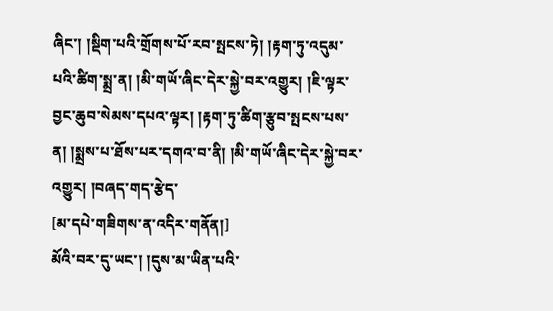ཞིང་། །སྡིག་པའི་གྲོགས་པོ་རབ་སྤངས་ཏེ། །རྟག་ཏུ་འདུམ་པའི་ཚིག་སྨྲ་ན། །མི་གཡོ་ཞིང་དེར་སྐྱེ་བར་འགྱུར། །ཇི་ལྟར་བྱང་ཆུབ་སེམས་དཔའ་ལྟར། །རྟག་ཏུ་ཚིག་རྩུབ་སྤངས་པས་ན། །སྨྲས་པ་ཐོས་པར་དགའ་བ་ནི། །མི་གཡོ་ཞིང་དེར་སྐྱེ་བར་འགྱུར། །བཞད་གད་རྩེད་
[མ་དཔེ་གཟིགས་ན་འདིར་གནོན།]
མོའི་བར་དུ་ཡང་། །དུས་མ་ཡིན་པའི་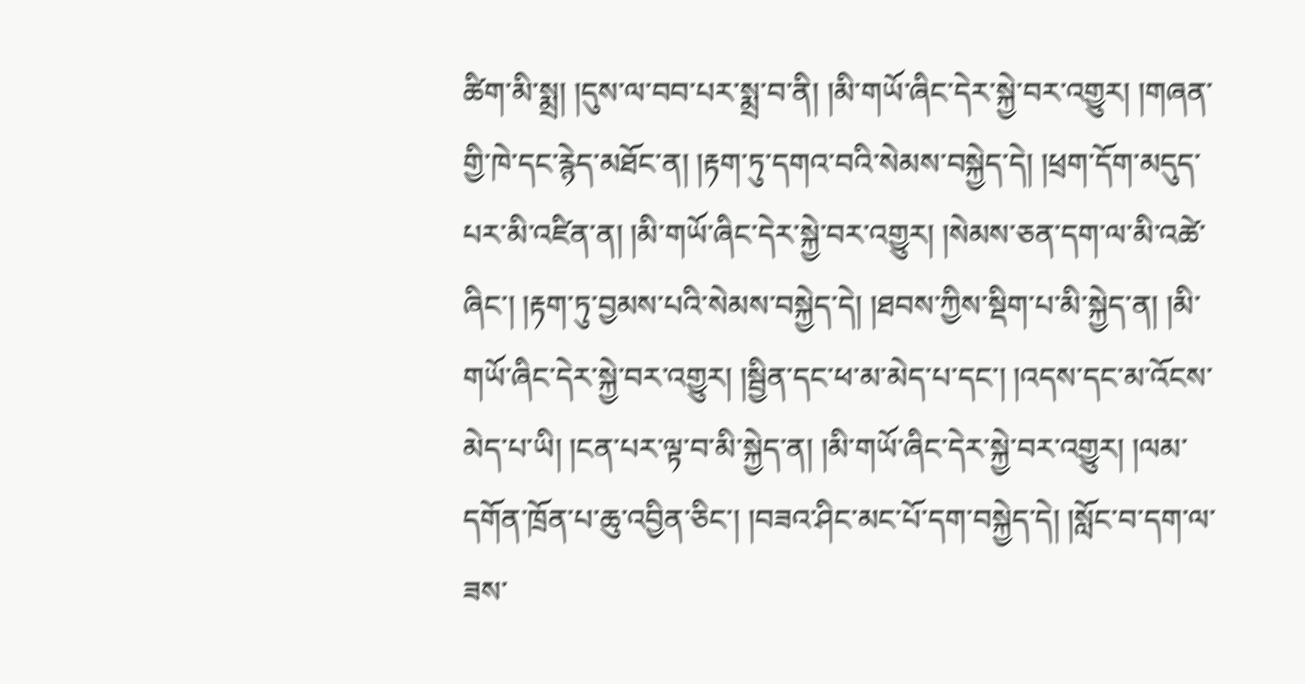ཚིག་མི་སྨྲ། །དུས་ལ་བབ་པར་སྨྲ་བ་ནི། །མི་གཡོ་ཞིང་དེར་སྐྱེ་བར་འགྱུར། །གཞན་གྱི་ཁེ་དང་རྙེད་མཐོང་ན། །རྟག་ཏུ་དགའ་བའི་སེམས་བསྐྱེད་དེ། །ཕྲག་དོག་མདུད་པར་མི་འཛིན་ན། །མི་གཡོ་ཞིང་དེར་སྐྱེ་བར་འགྱུར། །སེམས་ཅན་དག་ལ་མི་འཚེ་ཞིང་། །རྟག་ཏུ་བྱམས་པའི་སེམས་བསྐྱེད་དེ། །ཐབས་ཀྱིས་སྡིག་པ་མི་སྐྱེད་ན། །མི་གཡོ་ཞིང་དེར་སྐྱེ་བར་འགྱུར། །སྦྱིན་དང་ཕ་མ་མེད་པ་དང་། །འདས་དང་མ་འོངས་མེད་པ་ཡི། །ངན་པར་ལྟ་བ་མི་སྐྱེད་ན། །མི་གཡོ་ཞིང་དེར་སྐྱེ་བར་འགྱུར། །ལམ་དགོན་ཁྲོན་པ་ཆུ་འབྱིན་ཅིང་། །བཟའ་ཤིང་མང་པོ་དག་བསྐྱེད་དེ། །སློང་བ་དག་ལ་ཟས་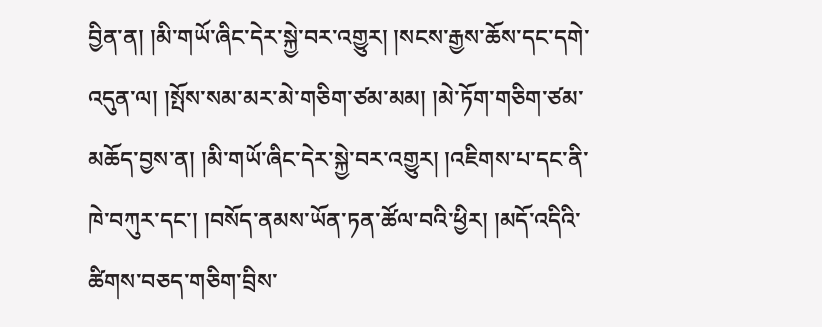བྱིན་ན། །མི་གཡོ་ཞིང་དེར་སྐྱེ་བར་འགྱུར། །སངས་རྒྱས་ཆོས་དང་དགེ་འདུན་ལ། །སྤོས་སམ་མར་མེ་གཅིག་ཙམ་མམ། །མེ་ཏོག་གཅིག་ཙམ་མཆོད་བྱས་ན། །མི་གཡོ་ཞིང་དེར་སྐྱེ་བར་འགྱུར། །འཇིགས་པ་དང་ནི་ཁེ་བཀུར་དང་། །བསོད་ནམས་ཡོན་ཏན་ཚོལ་བའི་ཕྱིར། །མདོ་འདིའི་ཚིགས་བཅད་གཅིག་བྲིས་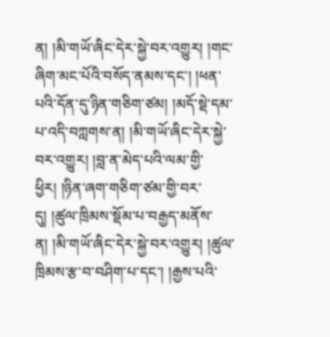ན། །མི་གཡོ་ཞིང་དེར་སྐྱེ་བར་འགྱུར། །གང་ཞིག་མང་པོའི་བསོད་ནམས་དང་། །ཕན་པའི་དོན་དུ་ཉིན་གཅིག་ཙམ། །མདོ་སྡེ་དམ་པ་འདི་བཀླགས་ན། །མི་གཡོ་ཞིང་དེར་སྐྱེ་བར་འགྱུར། །བླ་ན་མེད་པའི་ལམ་གྱི་ཕྱིར། །ཉིན་ཞག་གཅིག་ཙམ་གྱི་བར་དུ། །ཚུལ་ཁྲིམས་སྡོམ་པ་བརྒྱད་མནོས་ན། །མི་གཡོ་ཞིང་དེར་སྐྱེ་བར་འགྱུར། །ཚུལ་ཁྲིམས་རྩ་བ་བཤིག་པ་དང་། །རྒྱས་པའི་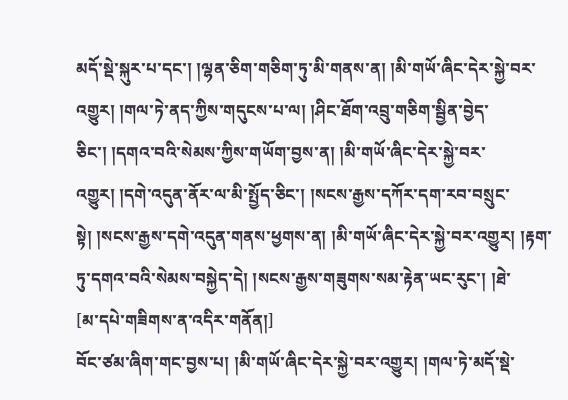མདོ་སྡེ་སྐུར་པ་དང་། །ལྷན་ཅིག་གཅིག་ཏུ་མི་གནས་ན། །མི་གཡོ་ཞིང་དེར་སྐྱེ་བར་འགྱུར། །གལ་ཏེ་ནད་ཀྱིས་གདུངས་པ་ལ། །ཤིང་ཐོག་འབྲུ་གཅིག་སྦྱིན་བྱེད་ཅིང་། །དགའ་བའི་སེམས་ཀྱིས་གཡོག་བྱས་ན། །མི་གཡོ་ཞིང་དེར་སྐྱེ་བར་འགྱུར། །དགེ་འདུན་ནོར་ལ་མི་སྤྱོད་ཅིང་། །སངས་རྒྱས་དཀོར་དག་རབ་བསྲུང་སྟེ། །སངས་རྒྱས་དགེ་འདུན་གནས་ཕྱགས་ན། །མི་གཡོ་ཞིང་དེར་སྐྱེ་བར་འགྱུར། །རྟག་ཏུ་དགའ་བའི་སེམས་བསྐྱེད་དེ། །སངས་རྒྱས་གཟུགས་སམ་རྟེན་ཡང་རུང་། །ཐེ་
[མ་དཔེ་གཟིགས་ན་འདིར་གནོན།]
བོང་ཙམ་ཞིག་གང་བྱས་པ། །མི་གཡོ་ཞིང་དེར་སྐྱེ་བར་འགྱུར། །གལ་ཏེ་མདོ་སྡེ་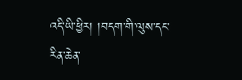འདི་ཡི་ཕྱིར། །བདག་གི་ལུས་དང་རིན་ཆེན་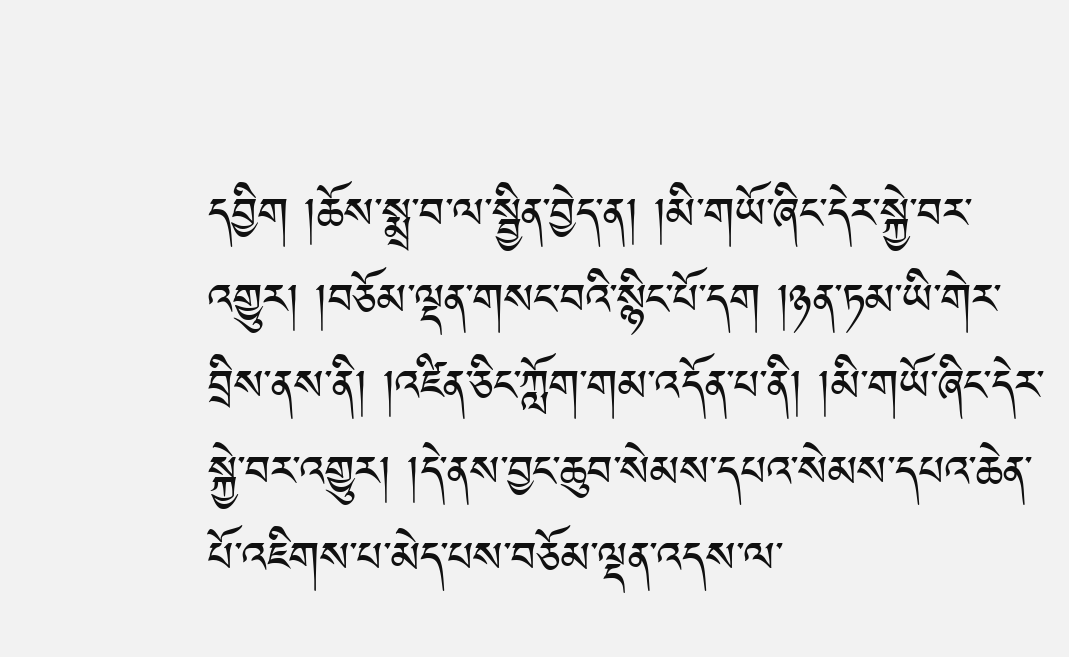དབྱིག །ཆོས་སྨྲ་བ་ལ་སྦྱིན་བྱེད་ན། །མི་གཡོ་ཞིང་དེར་སྐྱེ་བར་འགྱུར། །བཅོམ་ལྡན་གསང་བའི་སྙིང་པོ་དག །ཉན་ཏམ་ཡི་གེར་བྲིས་ནས་ནི། །འཛིན་ཅིང་ཀློག་གམ་འདོན་པ་ནི། །མི་གཡོ་ཞིང་དེར་སྐྱེ་བར་འགྱུར། །དེ་ནས་བྱང་ཆུབ་སེམས་དཔའ་སེམས་དཔའ་ཆེན་པོ་འཇིགས་པ་མེད་པས་བཅོམ་ལྡན་འདས་ལ་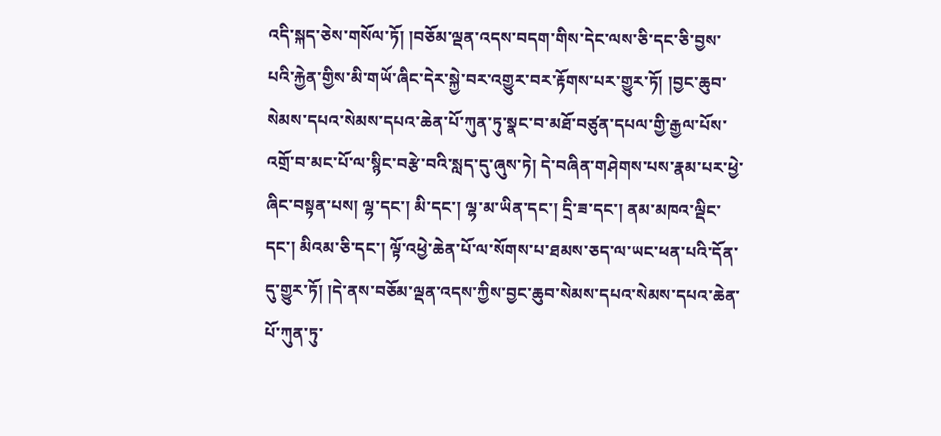འདི་སྐད་ཅེས་གསོལ་ཏོ། །བཅོམ་ལྡན་འདས་བདག་གིས་དེང་ལས་ཅི་དང་ཅི་བྱས་པའི་རྐྱེན་གྱིས་མི་གཡོ་ཞིང་དེར་སྐྱེ་བར་འགྱུར་བར་རྟོགས་པར་གྱུར་ཏོ། །བྱང་ཆུབ་སེམས་དཔའ་སེམས་དཔའ་ཆེན་པོ་ཀུན་ཏུ་སྣང་བ་མཐོ་བཙུན་དཔལ་གྱི་རྒྱལ་པོས་འགྲོ་བ་མང་པོ་ལ་སྙིང་བརྩེ་བའི་སླད་དུ་ཞུས་ཏེ། དེ་བཞིན་གཤེགས་པས་རྣམ་པར་ཕྱེ་ཞིང་བསྟན་པས། ལྷ་དང་། མི་དང་། ལྷ་མ་ཡིན་དང་། དྲི་ཟ་དང་། ནམ་མཁའ་ལྡིང་དང་། མིའམ་ཅི་དང་། ལྟོ་འཕྱེ་ཆེན་པོ་ལ་སོགས་པ་ཐམས་ཅད་ལ་ཡང་ཕན་པའི་དོན་དུ་གྱུར་ཏོ། །དེ་ནས་བཅོམ་ལྡན་འདས་ཀྱིས་བྱང་ཆུབ་སེམས་དཔའ་སེམས་དཔའ་ཆེན་པོ་ཀུན་ཏུ་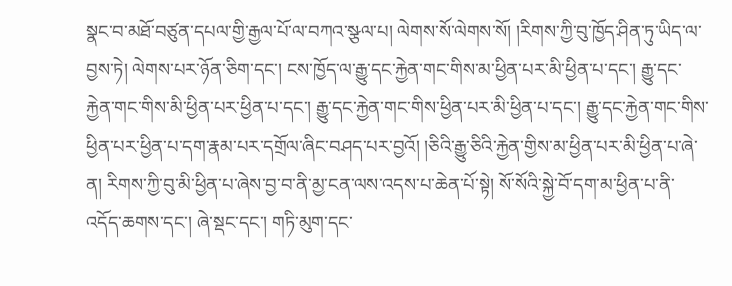སྣང་བ་མཐོ་བཙུན་དཔལ་གྱི་རྒྱལ་པོ་ལ་བཀའ་སྩལ་པ། ལེགས་སོ་ལེགས་སོ། །རིགས་ཀྱི་བུ་ཁྱོད་ཤིན་ཏུ་ཡིད་ལ་བྱས་ཏེ། ལེགས་པར་ཉོན་ཅིག་དང་། ངས་ཁྱོད་ལ་རྒྱུ་དང་རྐྱེན་གང་གིས་མ་ཕྱིན་པར་མི་ཕྱིན་པ་དང་། རྒྱུ་དང་རྐྱེན་གང་གིས་མི་ཕྱིན་པར་ཕྱིན་པ་དང་། རྒྱུ་དང་རྐྱེན་གང་གིས་ཕྱིན་པར་མི་ཕྱིན་པ་དང་། རྒྱུ་དང་རྐྱེན་གང་གིས་ཕྱིན་པར་ཕྱིན་པ་དག་རྣམ་པར་དགྲོལ་ཞིང་བཤད་པར་བྱའོ། །ཅིའི་རྒྱུ་ཅིའི་རྐྱེན་གྱིས་མ་ཕྱིན་པར་མི་ཕྱིན་པ་ཞེ་ན། རིགས་ཀྱི་བུ་མི་ཕྱིན་པ་ཞེས་བྱ་བ་ནི་མྱ་ངན་ལས་འདས་པ་ཆེན་པོ་སྟེ། སོ་སོའི་སྐྱེ་བོ་དག་མ་ཕྱིན་པ་ནི་འདོད་ཆགས་དང་། ཞེ་སྡང་དང་། གཏི་མུག་དང་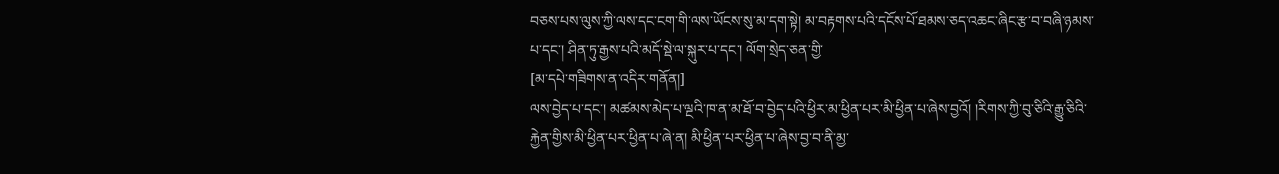བཅས་པས་ལུས་ཀྱི་ལས་དང་ངག་གི་ལས་ཡོངས་སུ་མ་དག་སྟེ། མ་བརྟགས་པའི་དངོས་པོ་ཐམས་ཅད་འཆང་ཞིང་རྩ་བ་བཞི་ཉམས་པ་དང་། ཤིན་ཏུ་རྒྱས་པའི་མདོ་སྡེ་ལ་སྐུར་པ་དང་། ལོག་སྲེད་ཅན་གྱི་
[མ་དཔེ་གཟིགས་ན་འདིར་གནོན།]
ལས་བྱེད་པ་དང་། མཚམས་མེད་པ་ལྔའི་ཁ་ན་མ་ཐོ་བ་བྱེད་པའི་ཕྱིར་མ་ཕྱིན་པར་མི་ཕྱིན་པ་ཞེས་བྱའོ། །རིགས་ཀྱི་བུ་ཅིའི་རྒྱུ་ཅིའི་རྐྱེན་གྱིས་མི་ཕྱིན་པར་ཕྱིན་པ་ཞེ་ན། མི་ཕྱིན་པར་ཕྱིན་པ་ཞེས་བྱ་བ་ནི་མྱ་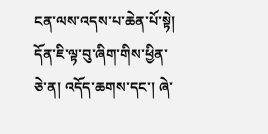ངན་ལས་འདས་པ་ཆེན་པོ་སྟེ། དོན་ཇི་ལྟ་བུ་ཞིག་གིས་ཕྱིན་ཅེ་ན། འདོད་ཆགས་དང་། ཞེ་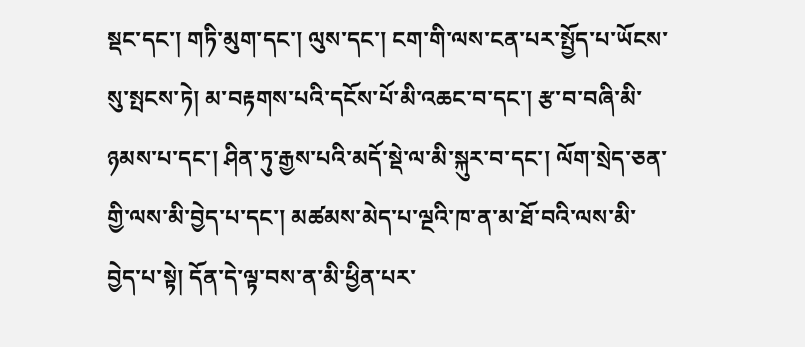སྡང་དང་། གཏི་མུག་དང་། ལུས་དང་། ངག་གི་ལས་ངན་པར་སྤྱོད་པ་ཡོངས་སུ་སྤངས་ཏེ། མ་བརྟགས་པའི་དངོས་པོ་མི་འཆང་བ་དང་། རྩ་བ་བཞི་མི་ཉམས་པ་དང་། ཤིན་ཏུ་རྒྱས་པའི་མདོ་སྡེ་ལ་མི་སྐུར་བ་དང་། ལོག་སྲེད་ཅན་གྱི་ལས་མི་བྱེད་པ་དང་། མཚམས་མེད་པ་ལྔའི་ཁ་ན་མ་ཐོ་བའི་ལས་མི་བྱེད་པ་སྟེ། དོན་དེ་ལྟ་བས་ན་མི་ཕྱིན་པར་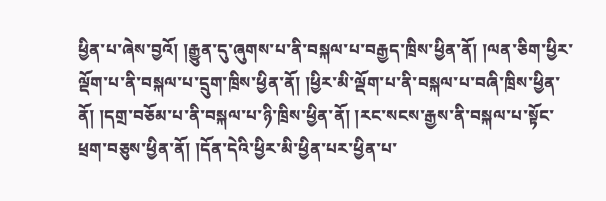ཕྱིན་པ་ཞེས་བྱའོ། །རྒྱུན་དུ་ཞུགས་པ་ནི་བསྐལ་པ་བརྒྱད་ཁྲིས་ཕྱིན་ནོ། །ལན་ཅིག་ཕྱིར་ལྡོག་པ་ནི་བསྐལ་པ་དྲུག་ཁྲིས་ཕྱིན་ནོ། །ཕྱིར་མི་ལྡོག་པ་ནི་བསྐལ་པ་བཞི་ཁྲིས་ཕྱིན་ནོ། །དགྲ་བཅོམ་པ་ནི་བསྐལ་པ་ཉི་ཁྲིས་ཕྱིན་ནོ། །རང་སངས་རྒྱས་ནི་བསྐལ་པ་སྟོང་ཕྲག་བཅུས་ཕྱིན་ནོ། །དོན་དེའི་ཕྱིར་མི་ཕྱིན་པར་ཕྱིན་པ་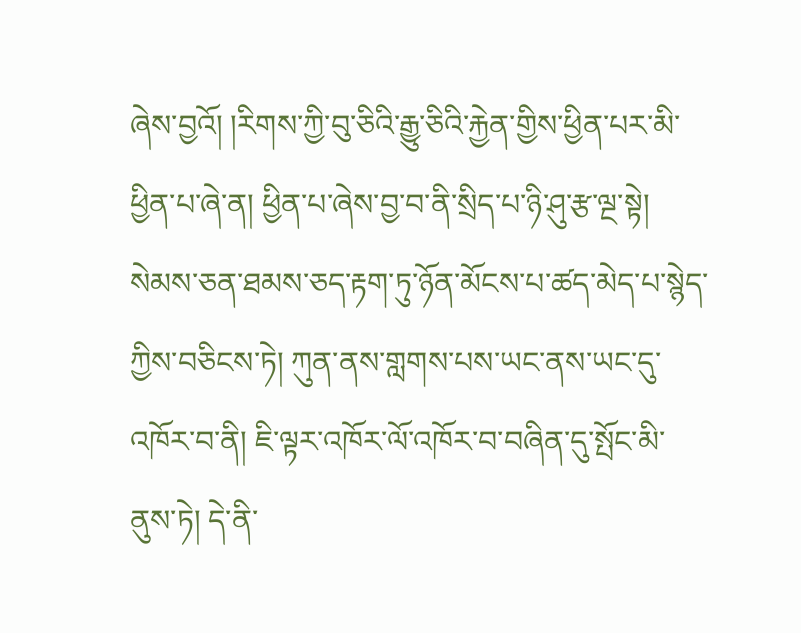ཞེས་བྱའོ། །རིགས་ཀྱི་བུ་ཅིའི་རྒྱུ་ཅིའི་རྐྱེན་གྱིས་ཕྱིན་པར་མི་ཕྱིན་པ་ཞེ་ན། ཕྱིན་པ་ཞེས་བྱ་བ་ནི་སྲིད་པ་ཉི་ཤུ་རྩ་ལྔ་སྟེ། སེམས་ཅན་ཐམས་ཅད་རྟག་ཏུ་ཉོན་མོངས་པ་ཚད་མེད་པ་སྙེད་ཀྱིས་བཅིངས་ཏེ། ཀུན་ནས་གླགས་པས་ཡང་ནས་ཡང་དུ་འཁོར་བ་ནི། ཇི་ལྟར་འཁོར་ལོ་འཁོར་བ་བཞིན་དུ་སྤོང་མི་ནུས་ཏེ། དེ་ནི་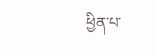ཕྱིན་པ་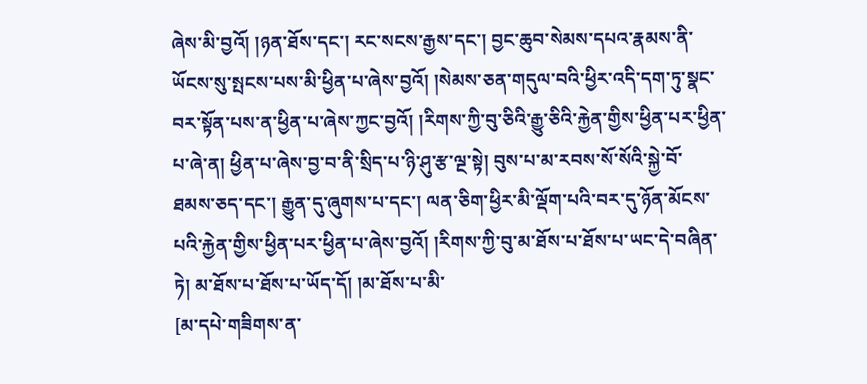ཞེས་མི་བྱའོ། །ཉན་ཐོས་དང་། རང་སངས་རྒྱས་དང་། བྱང་ཆུབ་སེམས་དཔའ་རྣམས་ནི་ཡོངས་སུ་སྤངས་པས་མི་ཕྱིན་པ་ཞེས་བྱའོ། །སེམས་ཅན་གདུལ་བའི་ཕྱིར་འདི་དག་ཏུ་སྣང་བར་སྟོན་པས་ན་ཕྱིན་པ་ཞེས་ཀྱང་བྱའོ། །རིགས་ཀྱི་བུ་ཅིའི་རྒྱུ་ཅིའི་རྐྱེན་གྱིས་ཕྱིན་པར་ཕྱིན་པ་ཞེ་ན། ཕྱིན་པ་ཞེས་བྱ་བ་ནི་སྲིད་པ་ཉི་ཤུ་རྩ་ལྔ་སྟེ། བུས་པ་མ་རབས་སོ་སོའི་སྐྱེ་བོ་ཐམས་ཅད་དང་། རྒྱུན་དུ་ཞུགས་པ་དང་། ལན་ཅིག་ཕྱིར་མི་ལྡོག་པའི་བར་དུ་ཉོན་མོངས་པའི་རྐྱེན་གྱིས་ཕྱིན་པར་ཕྱིན་པ་ཞེས་བྱའོ། །རིགས་ཀྱི་བུ་མ་ཐོས་པ་ཐོས་པ་ཡང་དེ་བཞིན་ཏེ། མ་ཐོས་པ་ཐོས་པ་ཡོད་དོ། །མ་ཐོས་པ་མི་
[མ་དཔེ་གཟིགས་ན་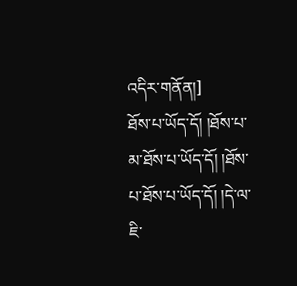འདིར་གནོན།]
ཐོས་པ་ཡོད་དོ། །ཐོས་པ་མ་ཐོས་པ་ཡོད་དོ། །ཐོས་པ་ཐོས་པ་ཡོད་དོ། །དེ་ལ་ཇི་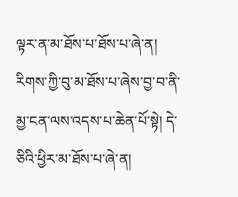ལྟར་ན་མ་ཐོས་པ་ཐོས་པ་ཞེ་ན། རིགས་ཀྱི་བུ་མ་ཐོས་པ་ཞེས་བྱ་བ་ནི་མྱ་ངན་ལས་འདས་པ་ཆེན་པོ་སྟེ། དེ་ཅིའི་ཕྱིར་མ་ཐོས་པ་ཞེ་ན།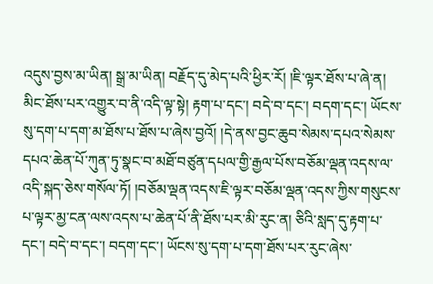འདུས་བྱས་མ་ཡིན། སྒྲ་མ་ཡིན། བརྗོད་དུ་མེད་པའི་ཕྱིར་རོ། །ཇི་ལྟར་ཐོས་པ་ཞེ་ན། མིང་ཐོས་པར་འགྱུར་བ་ནི་འདི་ལྟ་སྟེ། རྟག་པ་དང་། བདེ་བ་དང་། བདག་དང་། ཡོངས་སུ་དག་པ་དག་མ་ཐོས་པ་ཐོས་པ་ཞེས་བྱའོ། །དེ་ནས་བྱང་ཆུབ་སེམས་དཔའ་སེམས་དཔའ་ཆེན་པོ་ཀུན་ཏུ་སྣང་བ་མཐོ་བཙུན་དཔལ་གྱི་རྒྱལ་པོས་བཅོམ་ལྡན་འདས་ལ་འདི་སྐད་ཅེས་གསོལ་ཏོ། །བཅོམ་ལྡན་འདས་ཇི་ལྟར་བཅོམ་ལྡན་འདས་ཀྱིས་གསུངས་པ་ལྟར་མྱ་ངན་ལས་འདས་པ་ཆེན་པོ་ནི་ཐོས་པར་མི་རུང་ན། ཅིའི་སླད་དུ་རྟག་པ་དང་། བདེ་བ་དང་། བདག་དང་། ཡོངས་སུ་དག་པ་དག་ཐོས་པར་རུང་ཞེས་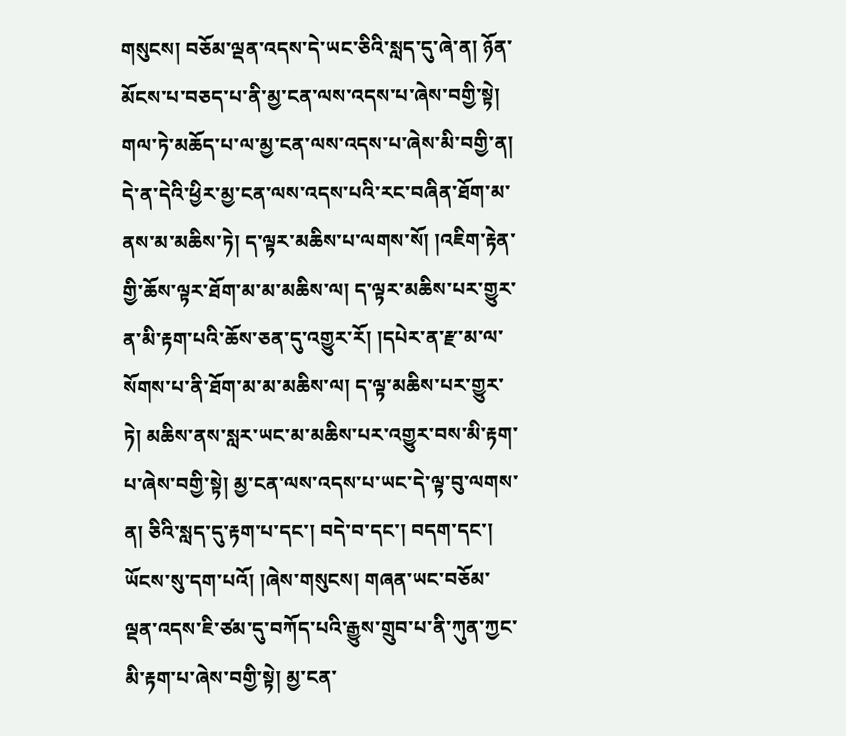གསུངས། བཅོམ་ལྡན་འདས་དེ་ཡང་ཅིའི་སླད་དུ་ཞེ་ན། ཉོན་མོངས་པ་བཅད་པ་ནི་མྱ་ངན་ལས་འདས་པ་ཞེས་བགྱི་སྟེ། གལ་ཏེ་མཆོད་པ་ལ་མྱ་ངན་ལས་འདས་པ་ཞེས་མི་བགྱི་ན། དེ་ན་དེའི་ཕྱིར་མྱ་ངན་ལས་འདས་པའི་རང་བཞིན་ཐོག་མ་ནས་མ་མཆིས་ཏེ། ད་ལྟར་མཆིས་པ་ལགས་སོ། །འཇིག་རྟེན་གྱི་ཆོས་ལྟར་ཐོག་མ་མ་མཆིས་ལ། ད་ལྟར་མཆིས་པར་གྱུར་ན་མི་རྟག་པའི་ཆོས་ཅན་དུ་འགྱུར་རོ། །དཔེར་ན་རྫ་མ་ལ་སོགས་པ་ནི་ཐོག་མ་མ་མཆིས་ལ། ད་ལྟ་མཆིས་པར་གྱུར་ཏེ། མཆིས་ནས་སླར་ཡང་མ་མཆིས་པར་འགྱུར་བས་མི་རྟག་པ་ཞེས་བགྱི་སྟེ། མྱ་ངན་ལས་འདས་པ་ཡང་དེ་ལྟ་བུ་ལགས་ན། ཅིའི་སླད་དུ་རྟག་པ་དང་། བདེ་བ་དང་། བདག་དང་། ཡོངས་སུ་དག་པའོ། །ཞེས་གསུངས། གཞན་ཡང་བཅོམ་ལྡན་འདས་ཇི་ཙམ་དུ་བཀོད་པའི་རྒྱུས་གྲུབ་པ་ནི་ཀུན་ཀྱང་མི་རྟག་པ་ཞེས་བགྱི་སྟེ། མྱ་ངན་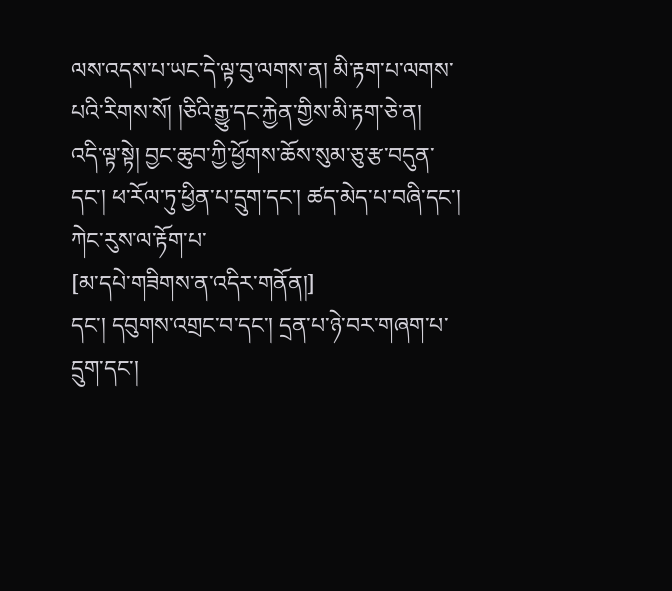ལས་འདས་པ་ཡང་དེ་ལྟ་བུ་ལགས་ན། མི་རྟག་པ་ལགས་པའི་རིགས་སོ། །ཅིའི་རྒྱུ་དང་རྐྱེན་གྱིས་མི་རྟག་ཅེ་ན། འདི་ལྟ་སྟེ། བྱང་ཆུབ་ཀྱི་ཕྱོགས་ཆོས་སུམ་ཅུ་རྩ་བདུན་དང་། ཕ་རོལ་ཏུ་ཕྱིན་པ་དྲུག་དང་། ཚད་མེད་པ་བཞི་དང་། ཀེང་རུས་ལ་རྟོག་པ་
[མ་དཔེ་གཟིགས་ན་འདིར་གནོན།]
དང་། དབུགས་འགྲང་བ་དང་། དྲན་པ་ཉེ་བར་གཞག་པ་དྲུག་དང་།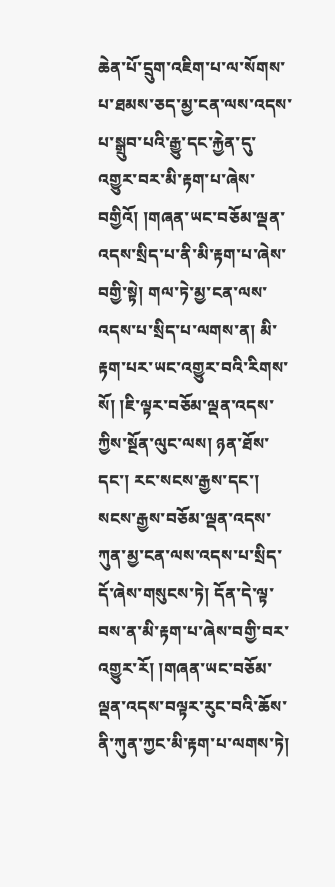ཆེན་པོ་དྲུག་འཇིག་པ་ལ་སོགས་པ་ཐམས་ཅད་མྱ་ངན་ལས་འདས་པ་སྒྲུབ་པའི་རྒྱུ་དང་རྐྱེན་དུ་འགྱུར་བར་མི་རྟག་པ་ཞེས་བགྱིའོ། །གཞན་ཡང་བཅོམ་ལྡན་འདས་སྲིད་པ་ནི་མི་རྟག་པ་ཞེས་བགྱི་སྟེ། གལ་ཏེ་མྱ་ངན་ལས་འདས་པ་སྲིད་པ་ལགས་ན། མི་རྟག་པར་ཡང་འགྱུར་བའི་རིགས་སོ། །ཇི་ལྟར་བཅོམ་ལྡན་འདས་ཀྱིས་སྔོན་ལུང་ལས། ཉན་ཐོས་དང་། རང་སངས་རྒྱས་དང་། སངས་རྒྱས་བཅོམ་ལྡན་འདས་ཀུན་མྱ་ངན་ལས་འདས་པ་སྲིད་དོ་ཞེས་གསུངས་ཏེ། དོན་དེ་ལྟ་བས་ན་མི་རྟག་པ་ཞེས་བགྱི་བར་འགྱུར་རོ། །གཞན་ཡང་བཅོམ་ལྡན་འདས་བལྟར་རུང་བའི་ཆོས་ནི་ཀུན་ཀྱང་མི་རྟག་པ་ལགས་ཏེ།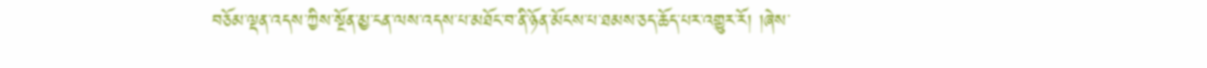བཅོམ་ལྡན་འདས་ཀྱིས་སྔོན་མྱ་ངན་ལས་འདས་པ་མཐོང་བ་ནི་ཉོན་མོངས་པ་ཐམས་ཅད་ཆོད་པར་འགྱུར་རོ། །ཞེས་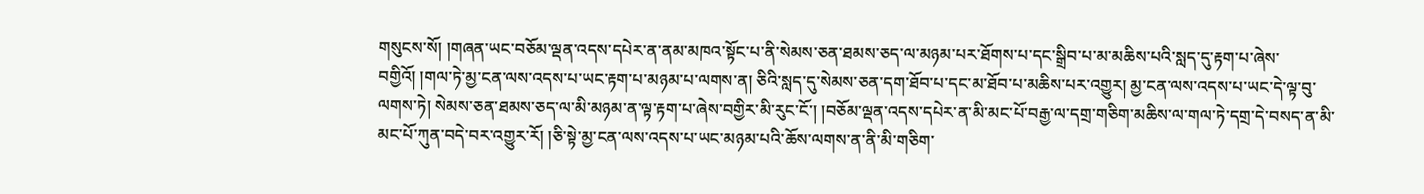གསུངས་སོ། །གཞན་ཡང་བཅོམ་ལྡན་འདས་དཔེར་ན་ནམ་མཁའ་སྟོང་པ་ནི་སེམས་ཅན་ཐམས་ཅད་ལ་མཉམ་པར་ཐོགས་པ་དང་སྒྲིབ་པ་མ་མཆིས་པའི་སླད་དུ་རྟག་པ་ཞེས་བགྱིའོ། །གལ་ཏེ་མྱ་ངན་ལས་འདས་པ་ཡང་རྟག་པ་མཉམ་པ་ལགས་ན། ཅིའི་སླད་དུ་སེམས་ཅན་དག་ཐོབ་པ་དང་མ་ཐོབ་པ་མཆིས་པར་འགྱུར། མྱ་ངན་ལས་འདས་པ་ཡང་དེ་ལྟ་བུ་ལགས་ཏེ། སེམས་ཅན་ཐམས་ཅད་ལ་མི་མཉམ་ན་ལྟ་རྟག་པ་ཞེས་བགྱིར་མི་རུང་ངོ་། །བཅོམ་ལྡན་འདས་དཔེར་ན་མི་མང་པོ་བརྒྱ་ལ་དགྲ་གཅིག་མཆིས་ལ་གལ་ཏེ་དགྲ་དེ་བསད་ན་མི་མང་པོ་ཀུན་བདེ་བར་འགྱུར་རོ། །ཅི་སྟེ་མྱ་ངན་ལས་འདས་པ་ཡང་མཉམ་པའི་ཆོས་ལགས་ན་ནི་མི་གཅིག་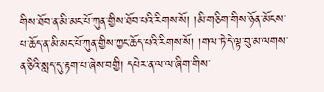གིས་ཐོབ་ན་མི་མང་པོ་ཀུན་གྱིས་ཐོབ་པའི་རིགས་སོ། །མི་གཅིག་གིས་ཉོན་མོངས་པ་ཆོད་ན་མི་མང་པོ་ཀུན་གྱིས་ཀྱང་ཆོད་པའི་རིགས་སོ། །གལ་ཏེ་དེ་ལྟ་བུ་མ་ལགས་ན་ཅིའི་སླད་དུ་རྟག་པ་ཞེས་བགྱི། དཔེར་ན་ལ་ལ་ཞིག་གིས་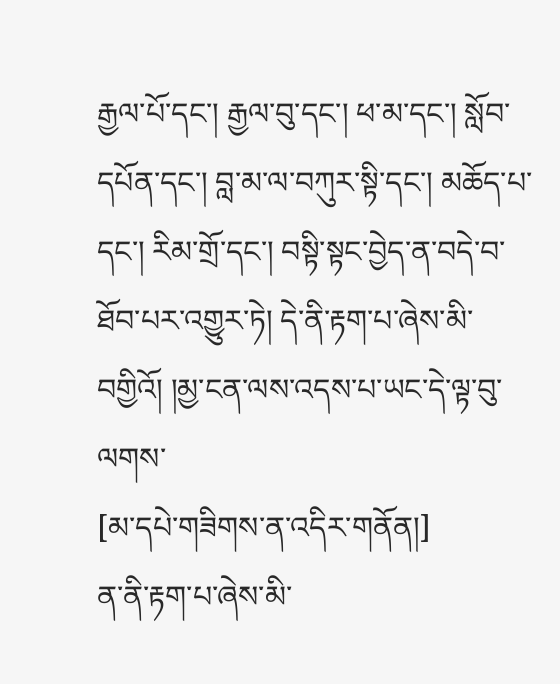རྒྱལ་པོ་དང་། རྒྱལ་བུ་དང་། ཕ་མ་དང་། སློབ་དཔོན་དང་། བླ་མ་ལ་བཀུར་སྟི་དང་། མཆོད་པ་དང་། རིམ་གྲོ་དང་། བསྟི་སྟང་བྱེད་ན་བདེ་བ་ཐོབ་པར་འགྱུར་ཏེ། དེ་ནི་རྟག་པ་ཞེས་མི་བགྱིའོ། །མྱ་ངན་ལས་འདས་པ་ཡང་དེ་ལྟ་བུ་ལགས་
[མ་དཔེ་གཟིགས་ན་འདིར་གནོན།]
ན་ནི་རྟག་པ་ཞེས་མི་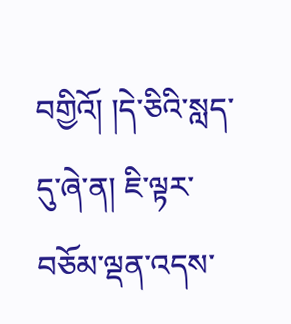བགྱིའོ། །དེ་ཅིའི་སླད་དུ་ཞེ་ན། ཇི་ལྟར་བཅོམ་ལྡན་འདས་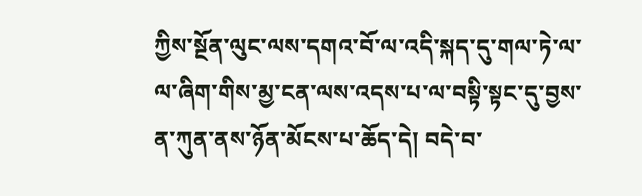ཀྱིས་སྔོན་ལུང་ལས་དགའ་བོ་ལ་འདི་སྐད་དུ་གལ་ཏེ་ལ་ལ་ཞིག་གིས་མྱ་ངན་ལས་འདས་པ་ལ་བསྟི་སྟང་དུ་བྱས་ན་ཀུན་ནས་ཉོན་མོངས་པ་ཆོད་དེ། བདེ་བ་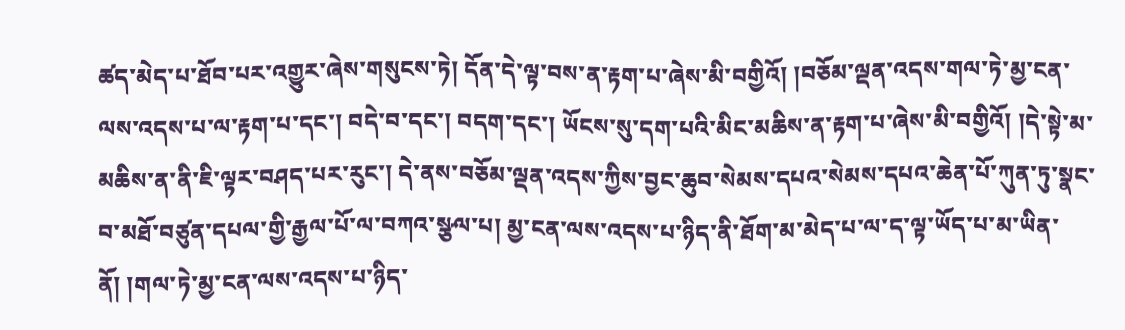ཚད་མེད་པ་ཐོབ་པར་འགྱུར་ཞེས་གསུངས་ཏེ། དོན་དེ་ལྟ་བས་ན་རྟག་པ་ཞེས་མི་བགྱིའོ། །བཅོམ་ལྡན་འདས་གལ་ཏེ་མྱ་ངན་ལས་འདས་པ་ལ་རྟག་པ་དང་། བདེ་བ་དང་། བདག་དང་། ཡོངས་སུ་དག་པའི་མིང་མཆིས་ན་རྟག་པ་ཞེས་མི་བགྱིའོ། །དེ་སྟེ་མ་མཆིས་ན་ནི་ཇི་ལྟར་བཤད་པར་རུང་། དེ་ནས་བཅོམ་ལྡན་འདས་ཀྱིས་བྱང་ཆུབ་སེམས་དཔའ་སེམས་དཔའ་ཆེན་པོ་ཀུན་ཏུ་སྣང་བ་མཐོ་བཙུན་དཔལ་གྱི་རྒྱལ་པོ་ལ་བཀའ་སྩལ་པ། མྱ་ངན་ལས་འདས་པ་ཉིད་ནི་ཐོག་མ་མེད་པ་ལ་ད་ལྟ་ཡོད་པ་མ་ཡིན་ནོ། །གལ་ཏེ་མྱ་ངན་ལས་འདས་པ་ཉིད་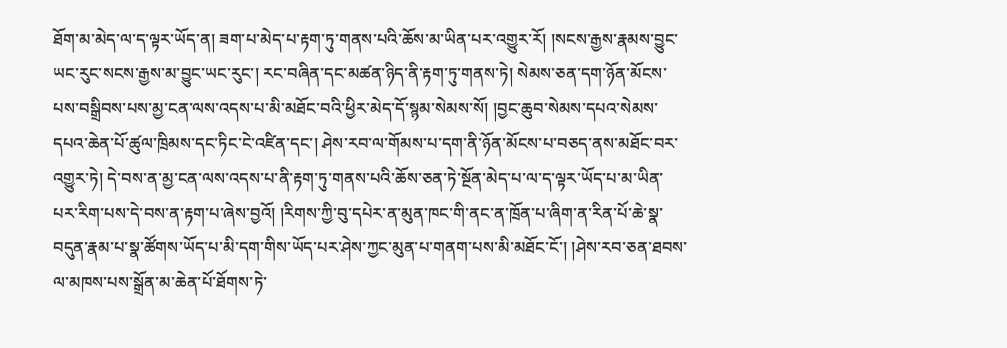ཐོག་མ་མེད་ལ་ད་ལྟར་ཡོད་ན། ཟག་པ་མེད་པ་རྟག་ཏུ་གནས་པའི་ཆོས་མ་ཡིན་པར་འགྱུར་རོ། །སངས་རྒྱས་རྣམས་བྱུང་ཡང་རུང་སངས་རྒྱས་མ་བྱུང་ཡང་རུང་། རང་བཞིན་དང་མཚན་ཉིད་ནི་རྟག་ཏུ་གནས་ཏེ། སེམས་ཅན་དག་ཉོན་མོངས་པས་བསྒྲིབས་པས་མྱ་ངན་ལས་འདས་པ་མི་མཐོང་བའི་ཕྱིར་མེད་དོ་སྙམ་སེམས་སོ། །བྱང་ཆུབ་སེམས་དཔའ་སེམས་དཔའ་ཆེན་པོ་ཚུལ་ཁྲིམས་དང་ཏིང་ངེ་འཛིན་དང་། ཤེས་རབ་ལ་གོམས་པ་དག་ནི་ཉོན་མོངས་པ་བཅད་ནས་མཐོང་བར་འགྱུར་ཏེ། དེ་བས་ན་མྱ་ངན་ལས་འདས་པ་ནི་རྟག་ཏུ་གནས་པའི་ཆོས་ཅན་ཏེ་སྔོན་མེད་པ་ལ་ད་ལྟར་ཡོད་པ་མ་ཡིན་པར་རིག་པས་དེ་བས་ན་རྟག་པ་ཞེས་བྱའོ། །རིགས་ཀྱི་བུ་དཔེར་ན་མུན་ཁང་གི་ནང་ན་ཁྲོན་པ་ཞིག་ན་རིན་པོ་ཆེ་སྣ་བདུན་རྣམ་པ་སྣ་ཚོགས་ཡོད་པ་མི་དག་གིས་ཡོད་པར་ཤེས་ཀྱང་མུན་པ་གནག་པས་མི་མཐོང་ངོ་། །ཤེས་རབ་ཅན་ཐབས་ལ་མཁས་པས་སྒྲོན་མ་ཆེན་པོ་ཐོགས་ཏེ་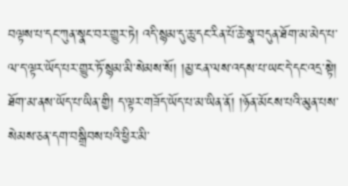བལྟས་པ་དང་ཀུན་སྣང་བར་གྱུར་ཏེ། འདི་སྙམ་དུ་ཆུ་དང་རིན་པོ་ཆེ་སྣ་བདུན་ཐོག་མ་མེད་པ་ལ་ད་ལྟར་ཡོད་པར་གྱུར་ཏོ་སྙམ་མི་སེམས་སོ། །མྱ་ངན་ལས་འདས་པ་ཡང་དེ་དང་འདྲ་སྟེ། ཐོག་མ་ནས་ཡོད་པ་ཡིན་གྱི། ད་ལྟར་གཟོད་ཡོད་པ་མ་ཡིན་ནོ། །ཉོན་མོངས་པའི་མུན་པས་སེམས་ཅན་དག་བསྒྲིབས་པའི་ཕྱིར་མི་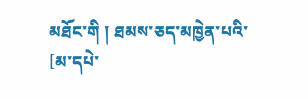མཐོང་གི ། ཐམས་ཅད་མཁྱེན་པའི་
[མ་དཔེ་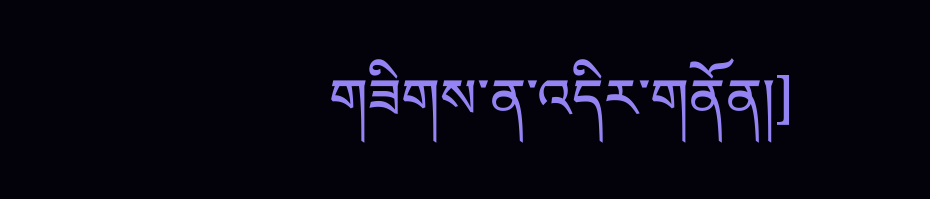གཟིགས་ན་འདིར་གནོན།]